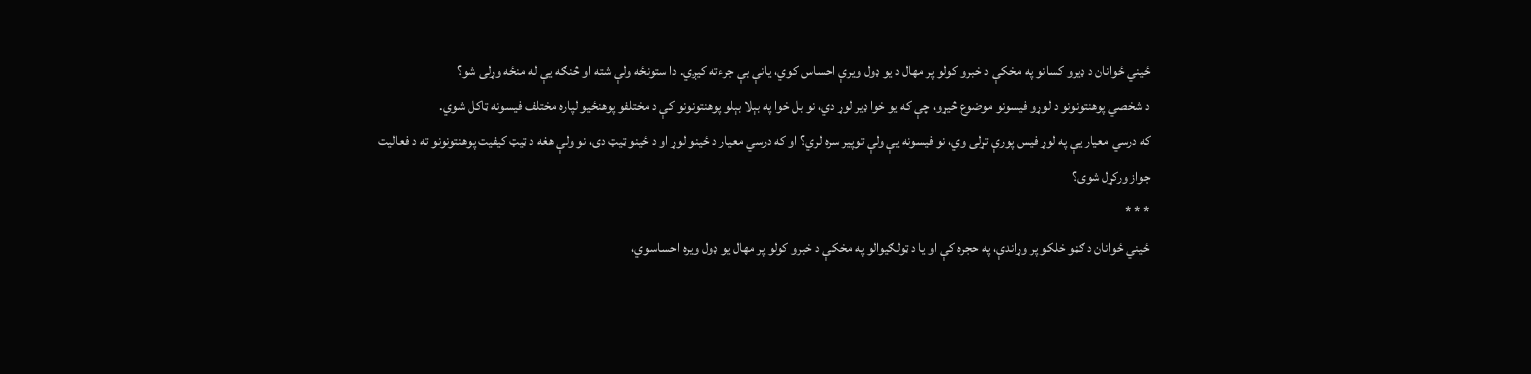ځیني ځوانان د ډیرو کسانو په مخکې د خبرو کولو پر مهال د یو ډول ویرې احساس کوي، یانې بې جرءته کیږي. دا ستونځه ولې شته او څنګه یې له منځه وړلی شو؟
د شخصي پوهنتونونو د لوړو فیسونو موضوع څيړو، چې که یو خوا ډير لوړ دي، نو بل خوا په بېلا بېلو پوهنتونونو کې د مختلفو پوهنځیو لپاره مختلف فیسونه ټاکل شوي.
که درسي معیار یې په لوړ فیس پورې تړلی وي، نو فیسونه یې ولې توپير سره لري؟ او که درسي معیار د ځینو لوړ او د ځینو ټيټ دی، نو ولې هغه د ټيټ کیفیت پوهنتونونو ته د فعالیت جواز ورکړل شوی؟
* * *
ځیني ځوانان د ګڼو خلکو پر وړاندې، په حجره کې او یا د ټولګیوالو په مخکې د خبرو کولو پر مهال یو ډول ویره احساسوي،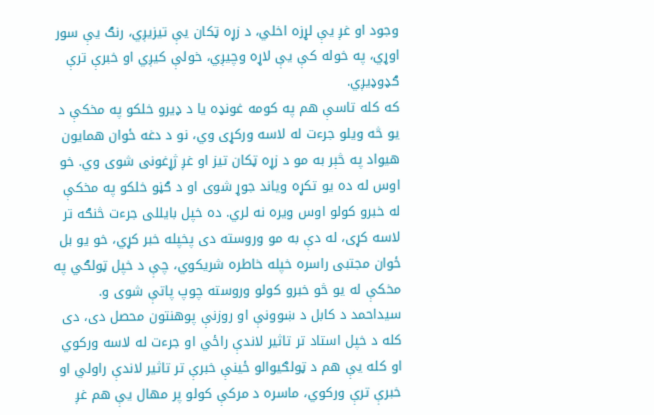وجود او غږ یې لړزه اخلي، د زړه ټکان یې تیزیږي، رنګ یې سور اوړي، په خوله کې یې لاړه وچيږي، خولې کيږي او خبرې ترې ګډوډيږي.
که کله تاسې هم په کومه غونډه یا د ډیرو خلکو په مخکې د یو څه ویلو جرءت له لاسه ورکړی وي، نو د دغه ځوان همایون هیواد په څېر به مو د زړه ټکان تیز او غږ ژړغونی شوی وي. خو اوس له ده یو تکړه ویاند جوړ شوی او د ګڼو خلکو په مخکې له خبرو کولو اوس ویره نه لري. ده خپل بایللی جرءت څنګه تر لاسه کړی، له دې به مو وروسته دی پخپله خبر کړي، خو یو بل ځوان مجتبی راسره خپله خاطره شریکوي، چې د خپل ټولګي په مخکې له یو څو خبرو کولو وروسته چوپ پاتې شوی و.
سیداحمد د کابل د ښوونې او روزنې پوهنتون محصل دی، دی کله د خپل استاد تر تاثیر لاندې راځي او جرءت له لاسه ورکوي او کله یې هم د ټولګیوالو ځینې خبرې تر تاثیر لاندې راولي او خبرې ترې ورکوي، ماسره د مرکې کولو پر مهال یې هم غږ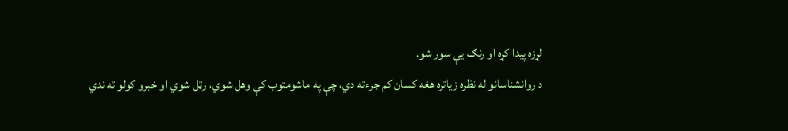لړزه پيدا کړه او رنګ یې سور شو.
د روانشناسانو له نظره زیاتره هغه کسان کم جرءته دي، چې په ماشومتوب کې وهل شوي، رټل شوي او خبرو کولو ته ندي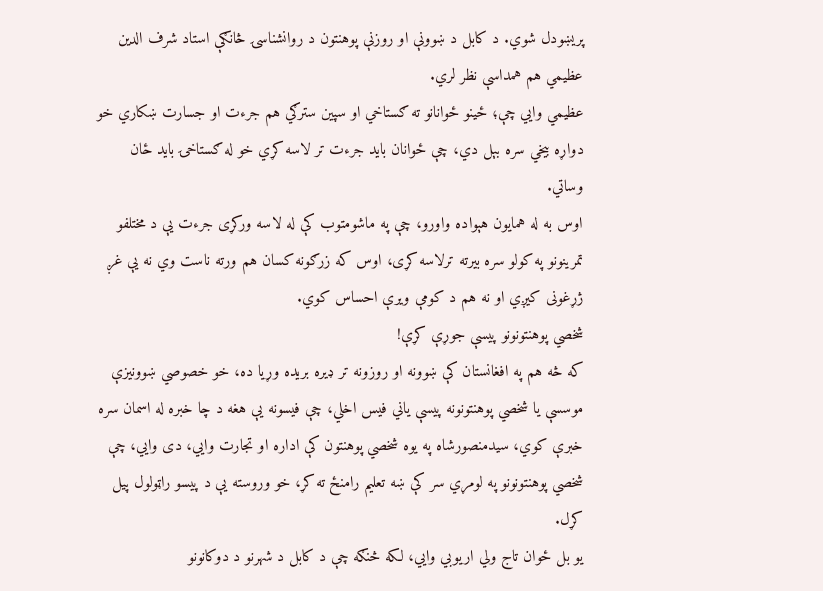پریښودل شوي. د کابل د ښوونې او روزنې پوهنتون د روانشناسۍ څانګې استاد شرف الدین عظيمي هم همداسې نظر لري.
عظيمي وايي چې؛ ځینو ځوانانو ته ګستاخي او سپين سترګي هم جرءت او جسارت ښکاري خو دواړه بيخي سره بېل دي، چې ځوانان باید جرءت تر لاسه کړي خو له ګستاخۍ باید ځان وساتي.
اوس به له همایون هېواده واورو، چې په ماشومتوب کې له لاسه ورکړی جرءت یې د مختلفو تمرینونو په کولو سره بیرته ترلاسه کړی، اوس که زرګونه کسان هم ورته ناست وي نه یې غږ ژړغونی کیږي او نه هم د کومې ویرې احساس کوي.
شخصي پوهنتونونو پيسې جوړې کړې!
که څه هم په افغانستان کې ښوونه او روزونه تر ډيره بریده وړیا ده، خو خصوصي ښوونيزې موسسې یا شخصي پوهنتونونه پيسې یاني فیس اخلي، چې فیسونه یې هغه د چا خبره له اسمان سره خبرې کوي، سیدمنصورشاه په یوه شخصي پوهنتون کې اداره او تجارت وايي، دی وايي، چې شخصي پوهنتونونو په لومړي سر کې ښه تعلیم رامنځ ته کړ، خو وروسته یې د پيسو راټولول پيل کړل.
یو بل ځوان تاج ولي اریوبي وايي، لکه څنګه چې د کابل د شهرنو د دوکانونو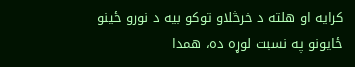کرایه او هلته د خرڅلاو توکو بیه د نورو ځينو ځایونو په نسبت لوړه ده، همدا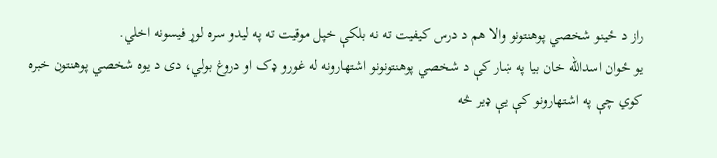راز د ځینو شخصي پوهنتونو والا هم د درس کیفیت ته نه بلکې خپل موقیت ته په لیدو سره لوړ فیسونه اخلي.
یو ځوان اسدالله خان بیا په ښار کې د شخصي پوهنتونونو اشتهارونه له غورو ډک او دروغ بولي، دی د یوه شخصي پوهنتون خبره کوي چې په اشتهارونو کې یې ډير څه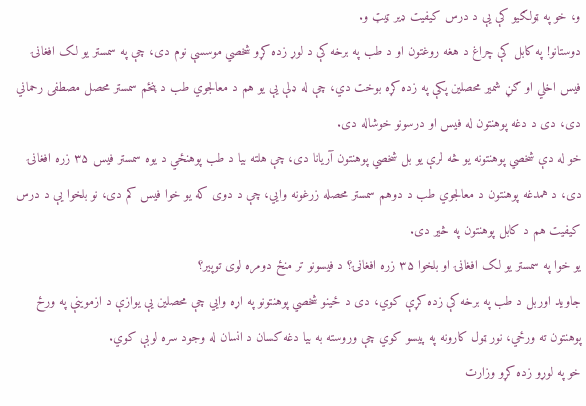و، خو په ټولګیو کې یې د درس کیفیت ډیر ټيټ و.
دوستانو! په کابل کې چراغ د هغه روغتون او د طب په برخه کې د لوړ زده کړو شخصي موسسې نوم دی، چې په سمستر یو لک افغانۍ فیس اخلي او ګڼ شمیر محصلین پکې په زده کړه بوخت دي، چې له ډلې یې یو هم د معالجوي طب د پنځم سمستر محصل مصطفی رحماني دی، دی د دغه پوهنتون له فیس او درسونو خوشاله دی.
خو له دې شخصي پوهنتونه یو څه لرې یو بل شخصي پوهنتون آریانا دی، چې هلته بیا د طب پوهنځي د یوه سمستر فیس ۳۵ زره افغانۍ دی، د همدغه پوهنتون د معالجوي طب د دوهم سمستر محصله زرغونه وايي، چې د دوی که یو خوا فیس کم دی، نو بلخوا یې د درس کیفیت هم د کابل پوهنتون په څیر دی.
یو خوا په سمستر یو لک افغانۍ او بلخوا ۳۵ زره افغانۍ؟ د فیسونو تر منځ دومره لوی توپير؟
جاوید اوربل د طب په برخه کې زده کړې کوي، دی د ځینو شخصي پوهنتونو په اړه وايي چې محصلین یې یوازې د ازموینې په ورځ پوهنتون ته ورځي، نور ټول کارونه په پيسو کوي چې وروسته به بیا دغه کسان د انسان له وجود سره لوبې کوي.
خو په لوړو زده کړو وزارت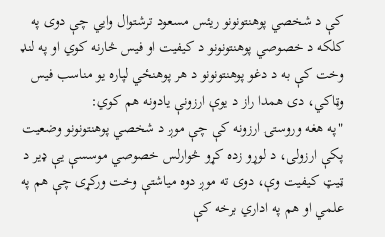کې د شخصي پوهنتونونو ريئس مسعود ترشتوال وايي چې دوی په کلکه د خصوصي پوهنتونونو د کیفیت او فیس څارنه کوي او په لنډ وخت کې به د دغو پوهنتونونو د هر پوهنځي لپاره یو مناسب فیس وټاکي، دی همدا راز د یوې ارزونې یادونه هم کوي:
"په هغه وروستۍ ارزونه کې چې موږ د شخصي پوهنتونونو وضعیت پکې ارزولی، د لوړو زده کړو څوارلس خصوصي موسسې یې ډير د ټيټ کیفیت وې، دوی ته موږ دوه میاشتې وخت ورکړی چې هم په علمي او هم په اداري برخه کې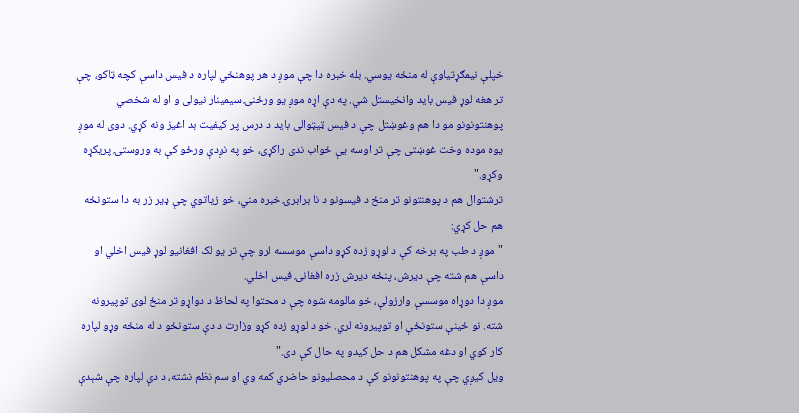خپلې نیمګړتیاوې له منځه یوسي. بله خبره دا چې موږ د هر پوهنځي لپاره د فیس داسې کچه ټاکو، چې تر هغه لوړ فیس باید وانخیستل شي. په دې اړه موږ یو ورځنۍ سيمینار نیولی و او له شخصي پوهنتونونو مو دا هم وغوښتل چې د فیس ټيټوالی باید د درس پر کیفیت بد اغیز ونه کړي. دوی له موږ یوه موده وخت غوښتی چې تر اوسه یې ځواب ندی راکړی، خو په نږدې ورځو کې به وروستۍ پریکړه وکړو."
ترشتوال هم د پوهنتونو تر منځ د فیسونو د نا برابرۍ خبره مني، خو زیاتوي چې ډیر زر به دا ستونځه هم حل کړي:
"موږ د طب په برخه کې د لوړو زده کړو داسې موسسه لرو چې تر یو لک افغانیو لوړ فیس اخلي او داسې هم شته چې دیرش، پنځه دیرش زره افغانۍ فیس اخلي.
موږ دا دوړاه موسسې وارزولې، خو مالومه شوه چې د محتوا په لحاظ د دواړو تر منځ لوی توپيرونه شته. نو ځینې ستونځې او توپيرونه لري. خو د لوړو زده کړو وزارت د دې ستونځو د له منځه وړو لپاره کار کوي او دغه مشکل هم د حل کیدو په حال کې دی."
ویل کیږي چې په پوهنتونونو کې د محصلیونو حاضري کمه وي او سم نظم نشته، د دې لپاره چې شېدې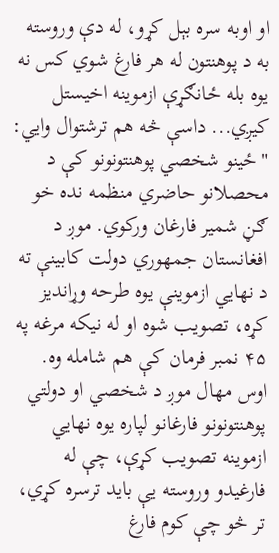او اوبه سره بېل کړو، له دې وروسته به د پوهنتون له هر فارغ شوي کس نه یوه بله ځانګړې ازموینه اخیستل کیږي... داسې څه هم ترشتوال وايي:
"ځينو شخصي پوهنتونونو کې د محصلانو حاضري منظمه نده خو ګڼ شمیر فارغان ورکوي. موږ د افغانستان جمهوري دولت کابینې ته د نهايي ازموینې یوه طرحه وړاندیز کړه، تصويب شوه او له نیکه مرغه په ۴۵ نمبر فرمان کې هم شامله وه.
اوس مهال موږ د شخصي او دولتي پوهنتونونو فارغانو لپاره یوه نهايي ازموینه تصویب کړې، چې له فارغیدو وروسته یې باید ترسره کړي، تر څو چې کوم فارغ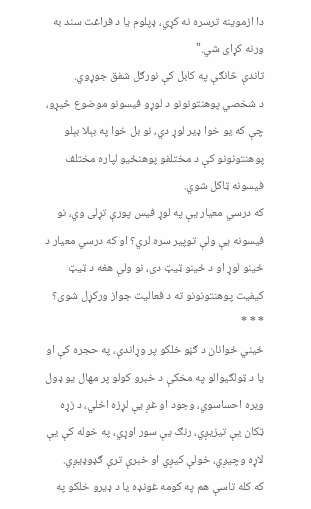دا ازموینه ترسره نه کړي، ډپلوم یا د فراغت سند به ورنه کړای شي."
تاندې څانګې په کابل کې نورګل شفق جوړوي.
د شخصي پوهنتونونو د لوړو فیسونو موضوع څيړو، چې که یو خوا ډير لوړ دي، نو بل خوا په بېلا بېلو پوهنتونونو کې د مختلفو پوهنځیو لپاره مختلف فیسونه ټاکل شوي.
که درسي معیار یې په لوړ فیس پورې تړلی وي، نو فیسونه یې ولې توپير سره لري؟ او که درسي معیار د ځینو لوړ او د ځینو ټيټ دی، نو ولې هغه د ټيټ کیفیت پوهنتونونو ته د فعالیت جواز ورکړل شوی؟
* * *
ځیني ځوانان د ګڼو خلکو پر وړاندې، په حجره کې او یا د ټولګیوالو په مخکې د خبرو کولو پر مهال یو ډول ویره احساسوي، وجود او غږ یې لړزه اخلي، د زړه ټکان یې تیزیږي، رنګ یې سور اوړي، په خوله کې یې لاړه وچيږي، خولې کيږي او خبرې ترې ګډوډيږي.
که کله تاسې هم په کومه غونډه یا د ډیرو خلکو په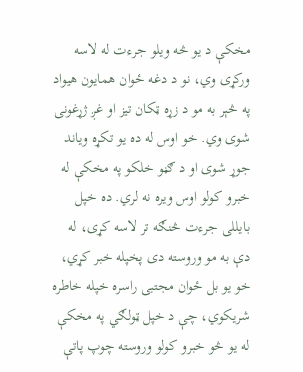مخکې د یو څه ویلو جرءت له لاسه ورکړی وي، نو د دغه ځوان همایون هیواد په څېر به مو د زړه ټکان تیز او غږ ژړغونی شوی وي. خو اوس له ده یو تکړه ویاند جوړ شوی او د ګڼو خلکو په مخکې له خبرو کولو اوس ویره نه لري. ده خپل بایللی جرءت څنګه تر لاسه کړی، له دې به مو وروسته دی پخپله خبر کړي، خو یو بل ځوان مجتبی راسره خپله خاطره شریکوي، چې د خپل ټولګي په مخکې له یو څو خبرو کولو وروسته چوپ پاتې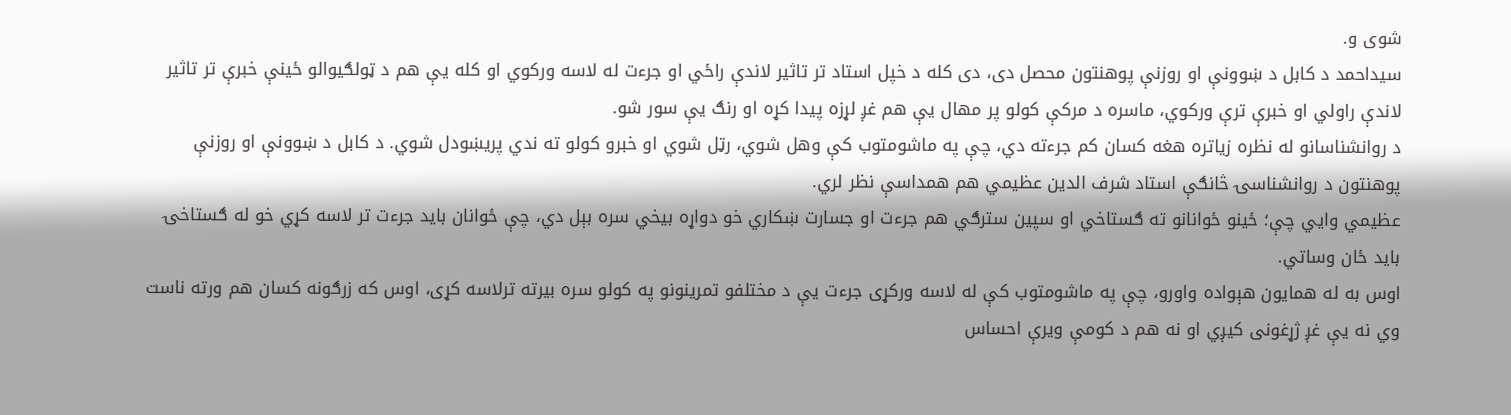شوی و.
سیداحمد د کابل د ښوونې او روزنې پوهنتون محصل دی، دی کله د خپل استاد تر تاثیر لاندې راځي او جرءت له لاسه ورکوي او کله یې هم د ټولګیوالو ځینې خبرې تر تاثیر لاندې راولي او خبرې ترې ورکوي، ماسره د مرکې کولو پر مهال یې هم غږ لړزه پيدا کړه او رنګ یې سور شو.
د روانشناسانو له نظره زیاتره هغه کسان کم جرءته دي، چې په ماشومتوب کې وهل شوي، رټل شوي او خبرو کولو ته ندي پریښودل شوي. د کابل د ښوونې او روزنې پوهنتون د روانشناسۍ څانګې استاد شرف الدین عظيمي هم همداسې نظر لري.
عظيمي وايي چې؛ ځینو ځوانانو ته ګستاخي او سپين سترګي هم جرءت او جسارت ښکاري خو دواړه بيخي سره بېل دي، چې ځوانان باید جرءت تر لاسه کړي خو له ګستاخۍ باید ځان وساتي.
اوس به له همایون هېواده واورو، چې په ماشومتوب کې له لاسه ورکړی جرءت یې د مختلفو تمرینونو په کولو سره بیرته ترلاسه کړی، اوس که زرګونه کسان هم ورته ناست وي نه یې غږ ژړغونی کیږي او نه هم د کومې ویرې احساس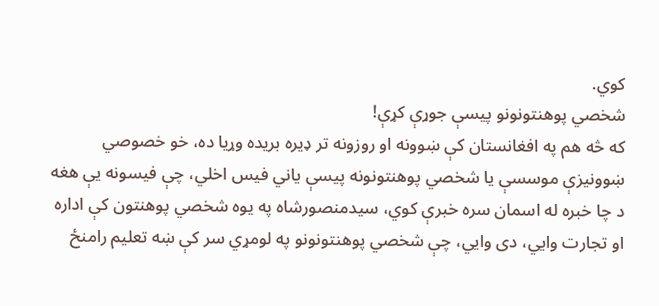کوي.
شخصي پوهنتونونو پيسې جوړې کړې!
که څه هم په افغانستان کې ښوونه او روزونه تر ډيره بریده وړیا ده، خو خصوصي ښوونيزې موسسې یا شخصي پوهنتونونه پيسې یاني فیس اخلي، چې فیسونه یې هغه د چا خبره له اسمان سره خبرې کوي، سیدمنصورشاه په یوه شخصي پوهنتون کې اداره او تجارت وايي، دی وايي، چې شخصي پوهنتونونو په لومړي سر کې ښه تعلیم رامنځ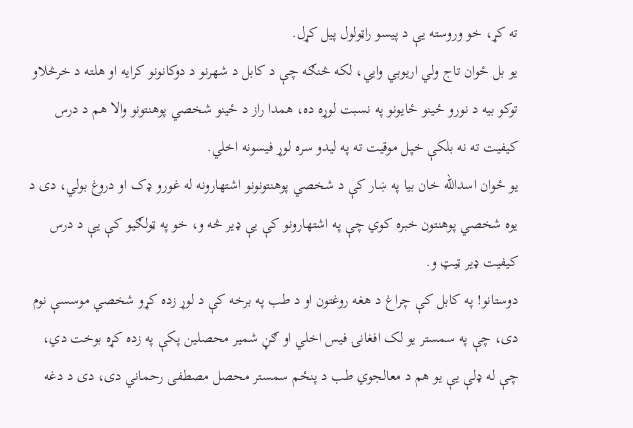ته کړ، خو وروسته یې د پيسو راټولول پيل کړل.
یو بل ځوان تاج ولي اریوبي وايي، لکه څنګه چې د کابل د شهرنو د دوکانونو کرایه او هلته د خرڅلاو توکو بیه د نورو ځينو ځایونو په نسبت لوړه ده، همدا راز د ځینو شخصي پوهنتونو والا هم د درس کیفیت ته نه بلکې خپل موقیت ته په لیدو سره لوړ فیسونه اخلي.
یو ځوان اسدالله خان بیا په ښار کې د شخصي پوهنتونونو اشتهارونه له غورو ډک او دروغ بولي، دی د یوه شخصي پوهنتون خبره کوي چې په اشتهارونو کې یې ډير څه و، خو په ټولګیو کې یې د درس کیفیت ډیر ټيټ و.
دوستانو! په کابل کې چراغ د هغه روغتون او د طب په برخه کې د لوړ زده کړو شخصي موسسې نوم دی، چې په سمستر یو لک افغانۍ فیس اخلي او ګڼ شمیر محصلین پکې په زده کړه بوخت دي، چې له ډلې یې یو هم د معالجوي طب د پنځم سمستر محصل مصطفی رحماني دی، دی د دغه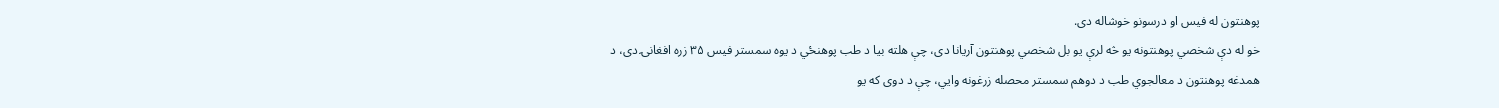پوهنتون له فیس او درسونو خوشاله دی.
خو له دې شخصي پوهنتونه یو څه لرې یو بل شخصي پوهنتون آریانا دی، چې هلته بیا د طب پوهنځي د یوه سمستر فیس ۳۵ زره افغانۍ دی، د همدغه پوهنتون د معالجوي طب د دوهم سمستر محصله زرغونه وايي، چې د دوی که یو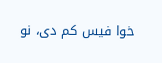خوا فیس کم دی، نو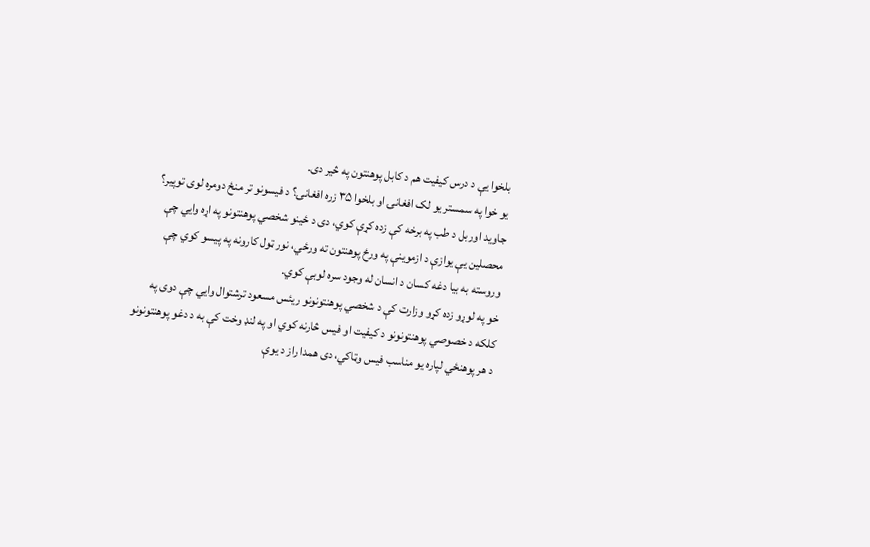بلخوا یې د درس کیفیت هم د کابل پوهنتون په څیر دی.
یو خوا په سمستر یو لک افغانۍ او بلخوا ۳۵ زره افغانۍ؟ د فیسونو تر منځ دومره لوی توپير؟
جاوید اوربل د طب په برخه کې زده کړې کوي، دی د ځینو شخصي پوهنتونو په اړه وايي چې محصلین یې یوازې د ازموینې په ورځ پوهنتون ته ورځي، نور ټول کارونه په پيسو کوي چې وروسته به بیا دغه کسان د انسان له وجود سره لوبې کوي.
خو په لوړو زده کړو وزارت کې د شخصي پوهنتونونو ريئس مسعود ترشتوال وايي چې دوی په کلکه د خصوصي پوهنتونونو د کیفیت او فیس څارنه کوي او په لنډ وخت کې به د دغو پوهنتونونو د هر پوهنځي لپاره یو مناسب فیس وټاکي، دی همدا راز د یوې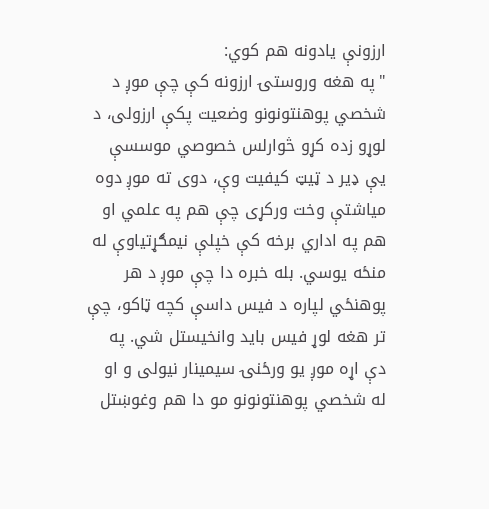ارزونې یادونه هم کوي:
"په هغه وروستۍ ارزونه کې چې موږ د شخصي پوهنتونونو وضعیت پکې ارزولی، د لوړو زده کړو څوارلس خصوصي موسسې یې ډير د ټيټ کیفیت وې، دوی ته موږ دوه میاشتې وخت ورکړی چې هم په علمي او هم په اداري برخه کې خپلې نیمګړتیاوې له منځه یوسي. بله خبره دا چې موږ د هر پوهنځي لپاره د فیس داسې کچه ټاکو، چې تر هغه لوړ فیس باید وانخیستل شي. په دې اړه موږ یو ورځنۍ سيمینار نیولی و او له شخصي پوهنتونونو مو دا هم وغوښتل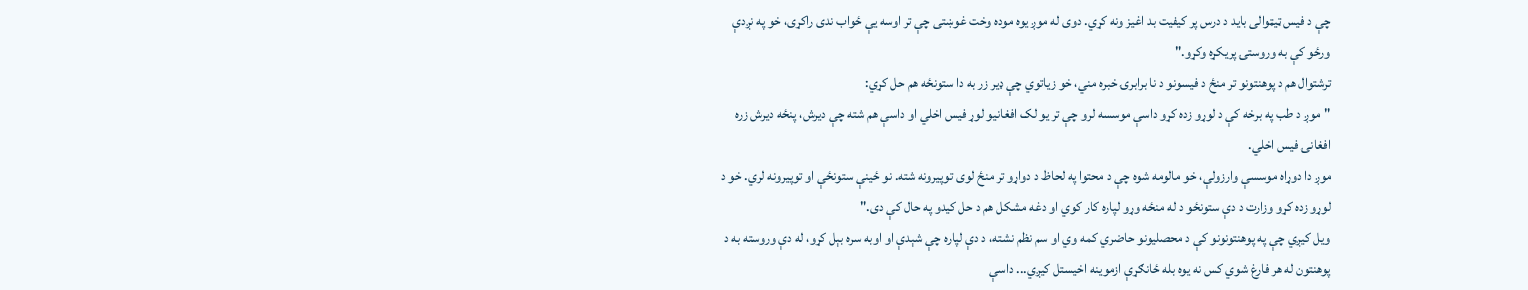چې د فیس ټيټوالی باید د درس پر کیفیت بد اغیز ونه کړي. دوی له موږ یوه موده وخت غوښتی چې تر اوسه یې ځواب ندی راکړی، خو په نږدې ورځو کې به وروستۍ پریکړه وکړو."
ترشتوال هم د پوهنتونو تر منځ د فیسونو د نا برابرۍ خبره مني، خو زیاتوي چې ډیر زر به دا ستونځه هم حل کړي:
"موږ د طب په برخه کې د لوړو زده کړو داسې موسسه لرو چې تر یو لک افغانیو لوړ فیس اخلي او داسې هم شته چې دیرش، پنځه دیرش زره افغانۍ فیس اخلي.
موږ دا دوړاه موسسې وارزولې، خو مالومه شوه چې د محتوا په لحاظ د دواړو تر منځ لوی توپيرونه شته. نو ځینې ستونځې او توپيرونه لري. خو د لوړو زده کړو وزارت د دې ستونځو د له منځه وړو لپاره کار کوي او دغه مشکل هم د حل کیدو په حال کې دی."
ویل کیږي چې په پوهنتونونو کې د محصلیونو حاضري کمه وي او سم نظم نشته، د دې لپاره چې شېدې او اوبه سره بېل کړو، له دې وروسته به د پوهنتون له هر فارغ شوي کس نه یوه بله ځانګړې ازموینه اخیستل کیږي... داسې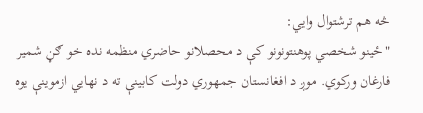څه هم ترشتوال وايي:
"ځينو شخصي پوهنتونونو کې د محصلانو حاضري منظمه نده خو ګڼ شمیر فارغان ورکوي. موږ د افغانستان جمهوري دولت کابینې ته د نهايي ازموینې یوه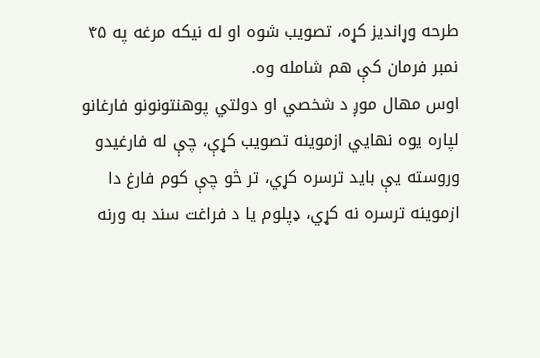طرحه وړاندیز کړه، تصويب شوه او له نیکه مرغه په ۴۵ نمبر فرمان کې هم شامله وه.
اوس مهال موږ د شخصي او دولتي پوهنتونونو فارغانو لپاره یوه نهايي ازموینه تصویب کړې، چې له فارغیدو وروسته یې باید ترسره کړي، تر څو چې کوم فارغ دا ازموینه ترسره نه کړي، ډپلوم یا د فراغت سند به ورنه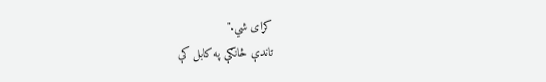کړای شي."
تاندې څانګې په کابل کې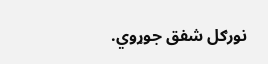نورګل شفق جوړوي.